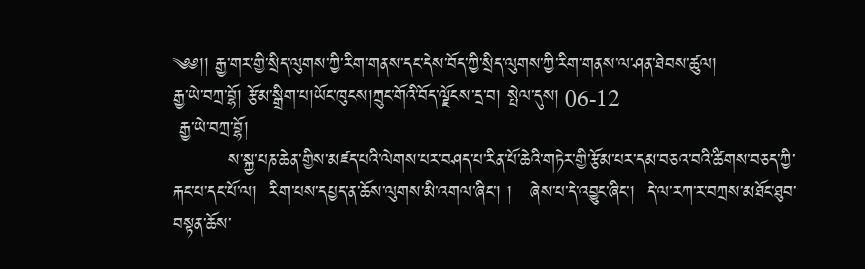༄༅།། རྒྱ་གར་གྱི་སྲིད་ལུགས་ཀྱི་རིག་གནས་དང་དེས་བོད་ཀྱི་སྲིད་ལུགས་ཀྱི་རིག་གནས་ལ་ཤན་ཐེབས་ཚུལ།
རྒྱ་ཡེ་བཀྲ་བྷོ། རྩོམ་སྒྲིག་པ།ཡོང་ཁུངས།ཀྲུང་གོའི་བོད་ལྗོངས་དྲ་བ། སྤེལ་དུས། 06-12
 རྒྱ་ཡེ་བཀྲ་བྷོ།
         ས་སྐྱ་པཎ་ཆེན་གྱིས་མཛད་པའི་ལེགས་པར་བཤད་པ་རིན་པོ་ཆེའི་གཏེར་གྱི་རྩོམ་པར་དམ་བཅའ་བའི་ཚིགས་བཅད་ཀྱི་རྐང་པ་དང་པོ་ལ།  རིག་པས་དཔྱད་ན་ཆོས་ལུགས་མི་འགལ་ཞིང་། །   ཞེས་པ་དེ་འབྱུང་ཞིང་།  དེ་ལ་རཀ་ར་བཀྲས་མཐོང་ཐུབ་བསྟན་ཆོས་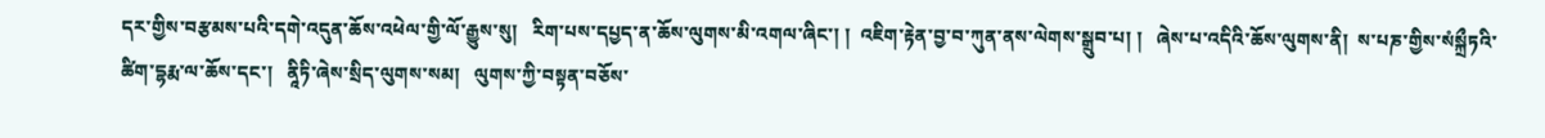དར་གྱིས་བརྩམས་པའི་དགེ་འདུན་ཆོས་འཕེལ་གྱི་ལོ་རྒྱུས་སུ།   རིག་པས་དཔྱད་ན་ཆོས་ལུགས་མི་འགལ་ཞིང་། །  འཇིག་རྟེན་བྱ་བ་ཀུན་ནས་ལེགས་སྒྲུབ་པ། །   ཞེས་པ་འདིའི་ཆོས་ལུགས་ནི།  ས་པཎ་གྱིས་སཾསྐྲྀཏའི་ཚིག་དྷརྨ་ལ་ཆོས་དང་།   ནཱིཏི་ཞེས་སྲིད་ལུགས་སམ།   ལུགས་ཀྱི་བསྟན་བཅོས་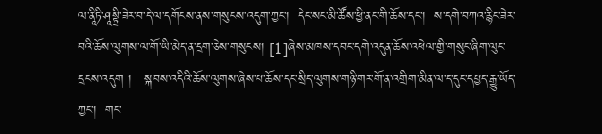ལ་ནཱིཏི་ཤཱསྟྲི་ཟེར་བ་དེ་ལ་དགོངས་ནས་གསུངས་འདུག་ཀྱང་།  དེང་སང་མི་ཚོས་ཕྱི་ནང་གི་ཆོས་དང་།  ས་དགེ་བཀའ་རྙིང་ཟེར་བའི་ཆོས་ལུགས་ལ་གོ་ཡི་མེད་ན་དྲག་ཅེས་གསུངས། [1]ཞེས་མཁས་དབང་དགེ་འདུན་ཆོས་འཕེལ་གྱི་གསུང་ཞིག་ལུང་དྲངས་འདུག །   སྐབས་འདིའི་ཆོས་ལུགས་ཞེས་པ་ཆོས་དང་སྲིད་ལུགས་གཉི་གར་གོ་ན་འགྲིག་མིན་ལ་ད་དུང་དཔྱད་རྒྱུ་ཡོད་ཀྱང་།  གང་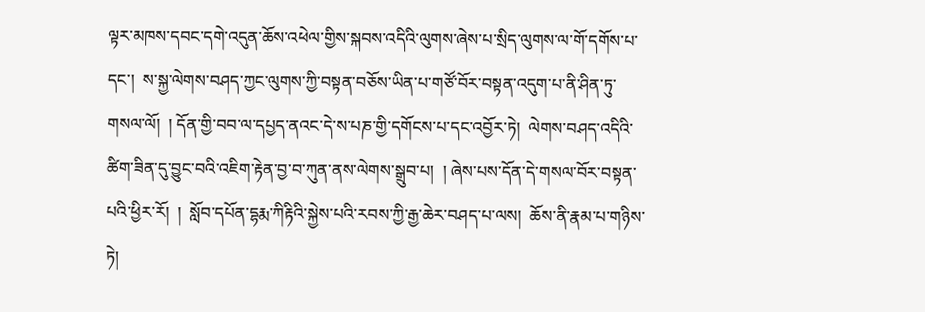ལྟར་མཁས་དབང་དགེ་འདུན་ཆོས་འཕེལ་གྱིས་སྐབས་འདིའི་ལུགས་ཞེས་པ་སྲིད་ལུགས་ལ་གོ་དགོས་པ་དང་།  ས་སྐྱ་ལེགས་བཤད་ཀྱང་ལུགས་ཀྱི་བསྟན་བཅོས་ཡིན་པ་གཙོ་བོར་བསྟན་འདུག་པ་ནི་ཤིན་ཏུ་གསལ་ལོ།  ། དོན་གྱི་བབ་ལ་དཔྱད་ནའང་དེ་ས་པཎ་གྱི་དགོངས་པ་དང་འབྱོར་ཏེ།  ལེགས་བཤད་འདིའི་ཚིག་ཟིན་དུ་བྱུང་བའི་འཇིག་རྟེན་བྱ་བ་ཀུན་ནས་ལེགས་སྒྲུབ་པ།  ། ཞེས་པས་དོན་དེ་གསལ་བོར་བསྟན་པའི་ཕྱིར་རོ།  །  སློབ་དཔོན་དྷརྨ་ཀིརྟིའི་སྐྱེས་པའི་རབས་ཀྱི་རྒྱ་ཆེར་བཤད་པ་ལས།  ཆོས་ནི་རྣམ་པ་གཉིས་ཏེ།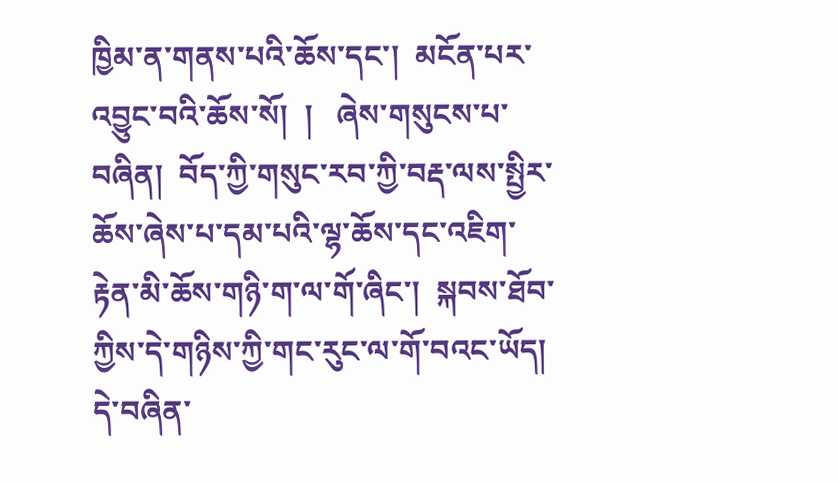ཁྱིམ་ན་གནས་པའི་ཆོས་དང་།  མངོན་པར་འབྱུང་བའི་ཆོས་སོ།  །   ཞེས་གསུངས་པ་བཞིན།  བོད་ཀྱི་གསུང་རབ་ཀྱི་བརྡ་ལས་སྤྱིར་ཆོས་ཞེས་པ་དམ་པའི་ལྷ་ཆོས་དང་འཇིག་རྟེན་མི་ཆོས་གཉི་ག་ལ་གོ་ཞིང་།  སྐབས་ཐོབ་ཀྱིས་དེ་གཉིས་ཀྱི་གང་རུང་ལ་གོ་བའང་ཡོད།  དེ་བཞིན་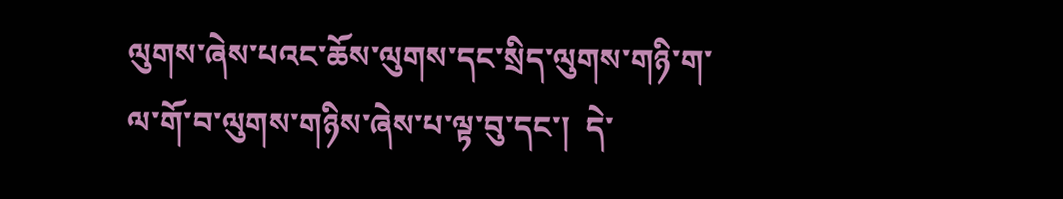ལུགས་ཞེས་པའང་ཆོས་ལུགས་དང་སྲིད་ལུགས་གཉི་ག་ལ་གོ་བ་ལུགས་གཉིས་ཞེས་པ་ལྟ་བུ་དང་།  དེ་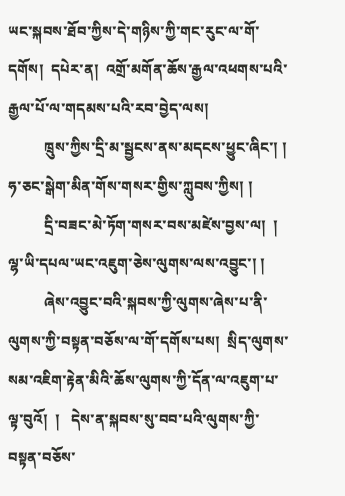ཡང་སྐབས་ཐོབ་ཀྱིས་དེ་གཉིས་ཀྱི་གང་རུང་ལ་གོ་དགོས།  དཔེར་ན།  འགྲོ་མགོན་ཆོས་རྒྱལ་འཕགས་པའི་རྒྱལ་པོ་ལ་གདམས་པའི་རབ་བྱེད་ལས།
          ཁྲུས་ཀྱིས་དྲི་མ་སྦྱངས་ནས་མདངས་ཕྱུང་ཞིང་། །  ཧ་ཅང་སྒེག་མིན་གོས་གསར་གྱིས་ཀླུབས་ཀྱིས། །
          དྲི་བཟང་མེ་ཏོག་གསར་བས་མཛེས་བྱས་ལ།  ། ལྷ་ཡི་དཔལ་ཡང་འཇུག་ཅེས་ལུགས་ལས་འབྱུང་། །
          ཞེས་འབྱུང་བའི་སྐབས་ཀྱི་ལུགས་ཞེས་པ་ནི་ལུགས་ཀྱི་བསྟན་བཅོས་ལ་གོ་དགོས་པས།  སྲིད་ལུགས་སམ་འཇིག་རྟེན་མིའི་ཆོས་ལུགས་ཀྱི་དོན་ལ་འཇུག་པ་ལྟ་བུའོ།  །   དེས་ན་སྐབས་སུ་བབ་པའི་ལུགས་ཀྱི་བསྟན་བཅོས་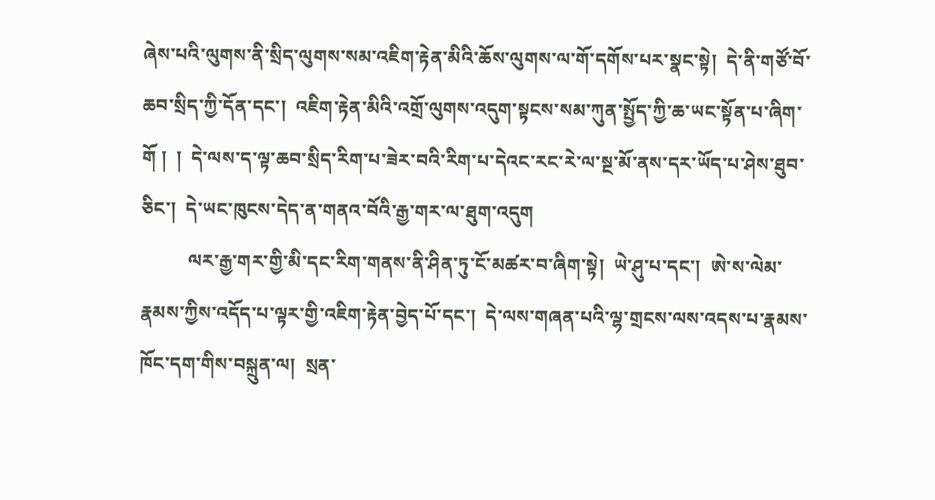ཞེས་པའི་ལུགས་ནི་སྲིད་ལུགས་སམ་འཇིག་རྟེན་མིའི་ཆོས་ལུགས་ལ་གོ་དགོས་པར་སྣང་སྟེ།  དེ་ནི་གཙོ་བོ་ཆབ་སྲིད་ཀྱི་དོན་དང་།  འཇིག་རྟེན་མིའི་འགྲོ་ལུགས་འདུག་སྟངས་སམ་ཀུན་སྤྱོད་ཀྱི་ཆ་ཡང་སྟོན་པ་ཞིག་གོ །  །  དེ་ལས་ད་ལྟ་ཆབ་སྲིད་རིག་པ་ཟེར་བའི་རིག་པ་དེའང་རང་རེ་ལ་སྔ་མོ་ནས་དར་ཡོད་པ་ཤེས་ཐུབ་ཅིང་།  དེ་ཡང་ཁུངས་དེད་ན་གནའ་བོའི་རྒྱ་གར་ལ་ཐུག་འདུག
          ལར་རྒྱ་གར་གྱི་མི་དང་རིག་གནས་ནི་ཤིན་ཏུ་ངོ་མཚར་བ་ཞིག་སྟེ།  ཡེ་ཤུ་པ་དང་།  ཨེ་ས་ལེམ་རྣམས་ཀྱིས་འདོད་པ་ལྟར་གྱི་འཇིག་རྟེན་བྱེད་པོ་དང་།  དེ་ལས་གཞན་པའི་ལྷ་གྲངས་ལས་འདས་པ་རྣམས་ཁོང་དག་གིས་བསྐྲུན་ལ།  སྲན་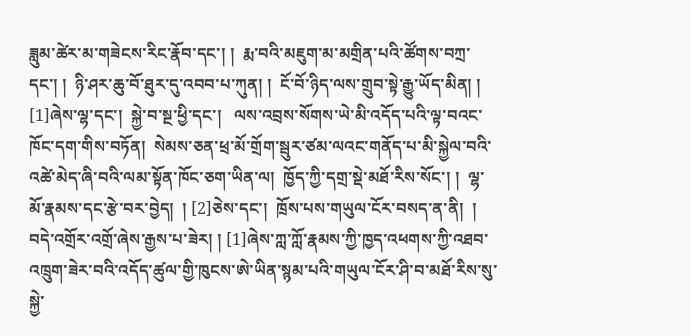ཟླུམ་ཚེར་མ་གཟེངས་རིང་རྣོབ་དང་། །  རྨ་བའི་མཇུག་མ་མགྲིན་པའི་ཚོགས་བཀྲ་དང་། །  ཉི་ཤར་ཆུ་བོ་ཐུར་དུ་འབབ་པ་ཀུན། །  ངོ་བོ་ཉིད་ལས་གྲུབ་སྟེ་རྒྱུ་ཡོད་མིན། ། [1]ཞེས་ལྷ་དང་།  སྐྱེ་བ་སྔ་ཕྱི་དང་།   ལས་འབྲས་སོགས་ཡེ་མི་འདོད་པའི་ལྟ་བའང་ཁོང་དག་གིས་བཏོན།  སེམས་ཅན་ཕྲ་མོ་གྲོག་སྦུར་ཙམ་ལའང་གནོད་པ་མི་སྐྱེལ་བའི་འཚེ་མེད་ཞི་བའི་ལམ་སྟོན་ཁོང་ཅག་ཡིན་ལ།  ཁྱོད་ཀྱི་དགྲ་སྡེ་མཐོ་རིས་སོང་། །  ལྷ་མོ་རྣམས་དང་རྩེ་བར་བྱེད།  ། [2]ཅེས་དང་།  ཁྲོས་པས་གཡུལ་ངོར་བསད་ན་ནི།  ། བདེ་འགྲོར་འགྲོ་ཞེས་རྒྱས་པ་ཟེར། ། [1]ཞེས་ཀླ་ཀློ་རྣམས་ཀྱི་ཁྱད་འཕགས་ཀྱི་འཐབ་འཁྲུག་ཟེར་བའི་འདོད་ཚུལ་གྱི་ཁུངས་ཨེ་ཡིན་སྙམ་པའི་གཡུལ་ངོར་ཤི་བ་མཐོ་རིས་སུ་སྐྱེ་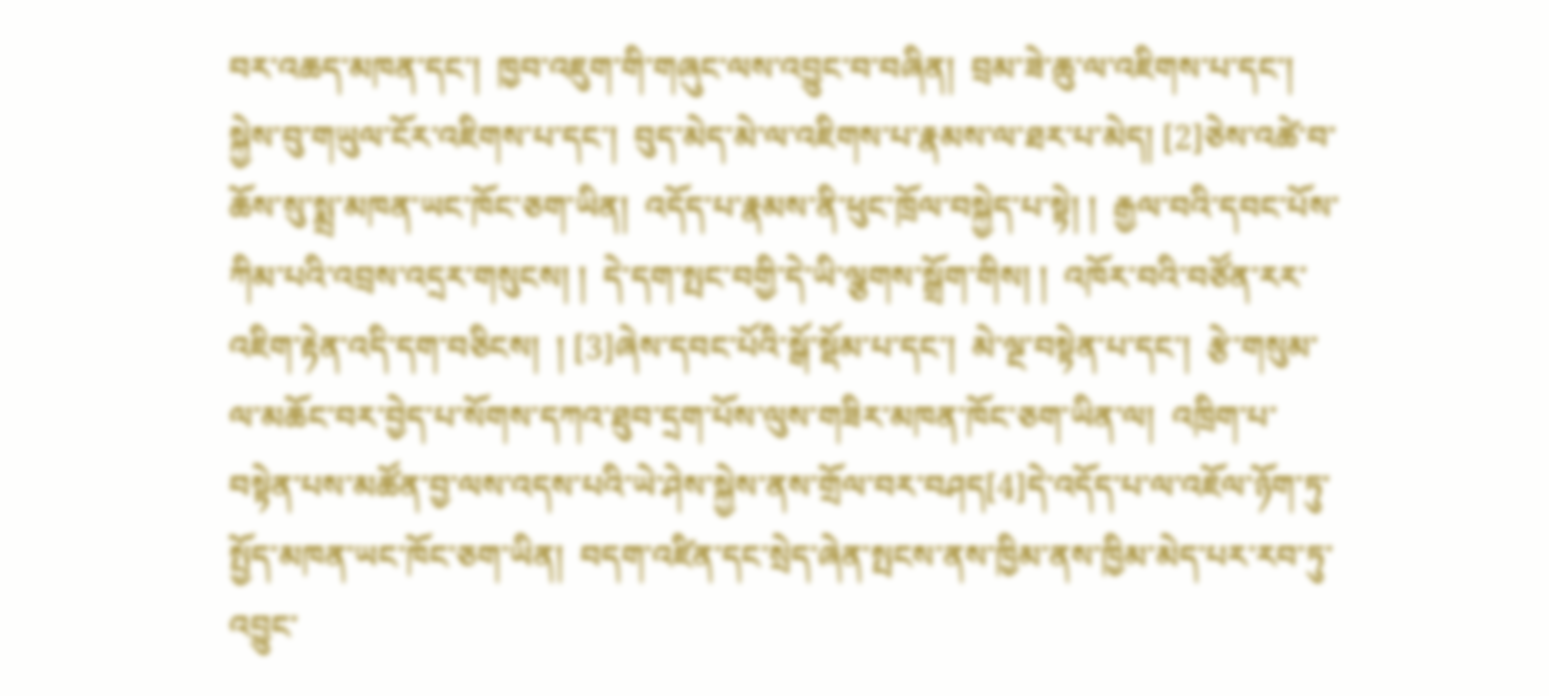བར་འཆད་མཁན་དང་།  ཁྱབ་འཇུག་གི་གཞུང་ལས་འབྱུང་བ་བཞིན།  བྲམ་ཟེ་ཆུ་ལ་འཇིགས་པ་དང་།  སྐྱེས་བུ་གཡུལ་ངོར་འཇིགས་པ་དང་།  བུད་མེད་མེ་ལ་འཇིགས་པ་རྣམས་ལ་ཐར་པ་མེད། [2]ཅེས་འཚེ་བ་ཆོས་སུ་སྨྲ་མཁན་ཡང་ཁོང་ཅག་ཡིན།  འདོད་པ་རྣམས་ནི་ཕུང་ཁྲོལ་བསྐྱེད་པ་སྟེ། །  རྒྱལ་བའི་དབང་པོས་ཀིམ་པའི་འབྲས་འདྲར་གསུངས། །  དེ་དག་སྤང་བགྱི་དེ་ཡི་ལྕགས་སྒྲོག་གིས། །  འཁོར་བའི་བཙོན་རར་འཇིག་རྟེན་འདི་དག་བཅིངས།  ། [3]ཞེས་དབང་པོའི་སྒོ་སྡོམ་པ་དང་།  མེ་ལྔ་བསྟེན་པ་དང་།  རྩེ་གསུམ་ལ་མཆོང་བར་བྱེད་པ་སོགས་དཀའ་ཐུབ་དྲག་པོས་ལུས་གཟིར་མཁན་ཁོང་ཅག་ཡིན་ལ།  འཁྲིག་པ་བསྟེན་པས་མཚོན་བྱ་ལས་འདས་པའི་ཡེ་ཤེས་སྐྱེས་ནས་གྲོལ་བར་བཤད[4]དེ་འདོད་པ་ལ་འཇོལ་ཉོག་ཏུ་སྤྱོད་མཁན་ཡང་ཁོང་ཅག་ཡིན།  བདག་འཛིན་དང་སྲེད་ཞེན་སྤངས་ནས་ཁྱིམ་ནས་ཁྱིམ་མེད་པར་རབ་ཏུ་འབྱུང་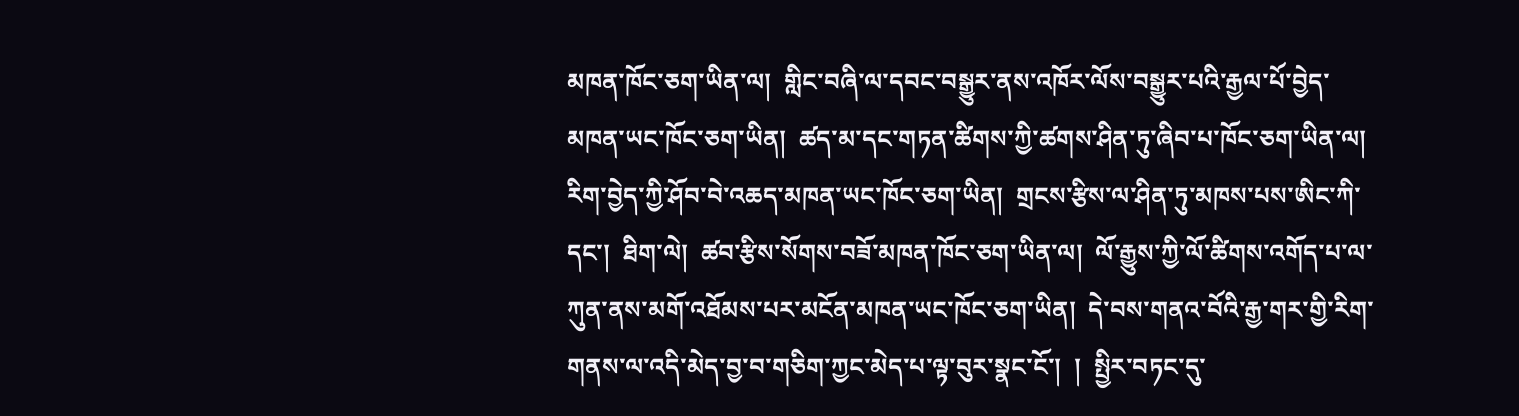མཁན་ཁོང་ཅག་ཡིན་ལ།  གླིང་བཞི་ལ་དབང་བསྒྱུར་ནས་འཁོར་ལོས་བསྒྱུར་པའི་རྒྱལ་པོ་བྱེད་མཁན་ཡང་ཁོང་ཅག་ཡིན།  ཚད་མ་དང་གཏན་ཚིགས་ཀྱི་ཚགས་ཤིན་ཏུ་ཞིབ་པ་ཁོང་ཅག་ཡིན་ལ།  རིག་བྱེད་ཀྱི་ཤོབ་བེ་འཆད་མཁན་ཡང་ཁོང་ཅག་ཡིན།  གྲངས་རྩིས་ལ་ཤིན་ཏུ་མཁས་པས་ཨིང་ཀི་དང་།  ཐིག་ལེ།  ཚབ་རྩིས་སོགས་བཟོ་མཁན་ཁོང་ཅག་ཡིན་ལ།  ལོ་རྒྱུས་ཀྱི་ལོ་ཚིགས་འགོད་པ་ལ་ཀུན་ནས་མགོ་འཐོམས་པར་མངོན་མཁན་ཡང་ཁོང་ཅག་ཡིན།  དེ་བས་གནའ་བོའི་རྒྱ་གར་གྱི་རིག་གནས་ལ་འདི་མེད་བྱ་བ་གཅིག་ཀྱང་མེད་པ་ལྟ་བུར་སྣང་ངོ་།  །  སྤྱིར་བཏང་དུ་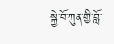སྐྱེ་བོ་ཀུན་གྱི་བློ་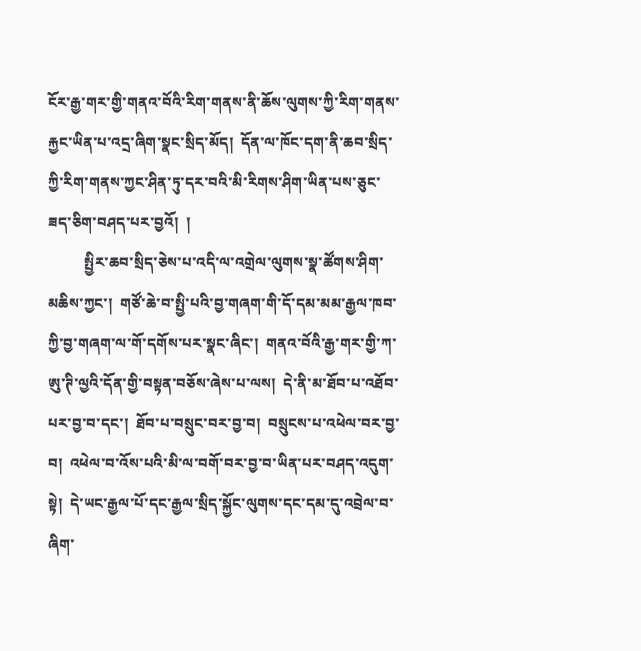ངོར་རྒྱ་གར་གྱི་གནའ་བོའི་རིག་གནས་ནི་ཆོས་ལུགས་ཀྱི་རིག་གནས་རྐྱང་ཡིན་པ་འདྲ་ཞིག་སྣང་སྲིད་མོད།  དོན་ལ་ཁོང་དག་ནི་ཆབ་སྲིད་ཀྱི་རིག་གནས་ཀྱང་ཤིན་ཏུ་དར་བའི་མི་རིགས་ཤིག་ཡིན་པས་ཅུང་ཟད་ཅིག་བཤད་པར་བྱའོ།  །
          སྤྱིར་ཆབ་སྲིད་ཅེས་པ་འདི་ལ་འགྲེལ་ལུགས་སྣ་ཚོགས་ཤིག་མཆིས་ཀྱང་།  གཙོ་ཆེ་བ་སྤྱི་པའི་བྱ་གཞག་གི་དོ་དམ་མམ་རྒྱལ་ཁབ་ཀྱི་བྱ་གཞག་ལ་གོ་དགོས་པར་སྣང་ཞིང་།  གནའ་བོའི་རྒྱ་གར་གྱི་ཀ་ཨུ་ཊི་ལྱའི་དོན་གྱི་བསྟན་བཅོས་ཞེས་པ་ལས།  དེ་ནི་མ་ཐོབ་པ་འཐོབ་པར་བྱ་བ་དང་།  ཐོབ་པ་བསྲུང་བར་བྱ་བ།  བསྲུངས་པ་འཕེལ་བར་བྱ་བ།  འཕེལ་བ་འོས་པའི་མི་ལ་བགོ་བར་བྱ་བ་ཡིན་པར་བཤད་འདུག་སྟེ།  དེ་ཡང་རྒྱལ་པོ་དང་རྒྱལ་སྲིད་སྐྱོང་ལུགས་དང་དམ་དུ་འབྲེལ་བ་ཞིག་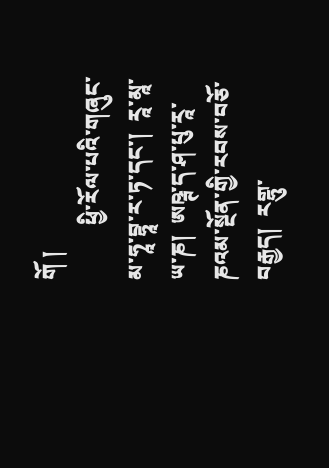གོ །
          ཕྱི་རོལ་པའི་གཞུང་མ་ཧཱ་བྷཱ་ར་ཏ་དང་།  རཱ་མཱ་ཡ་ཎ།  ཨཥྚ་ད་ཤ་པུ་རཱ་ཎའམ་སྔོན་གྱི་རབས་བཅོ་བརྒྱད།  རགྷུ་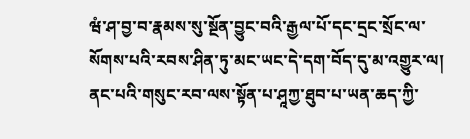ཝཾ་ཤ་བྱ་བ་རྣམས་སུ་སྔོན་བྱུང་བའི་རྒྱལ་པོ་དང་དྲང་སྲོང་ལ་སོགས་པའི་རབས་ཤིན་ཏུ་མང་ཡང་དེ་དག་བོད་དུ་མ་འགྱུར་ལ།  ནང་པའི་གསུང་རབ་ལས་སྟོན་པ་ཤཱཀྱ་ཐུབ་པ་ཡན་ཆད་ཀྱི་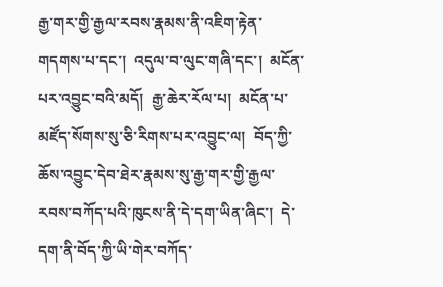རྒྱ་གར་གྱི་རྒྱལ་རབས་རྣམས་ནི་འཇིག་རྟེན་གདགས་པ་དང་།  འདུལ་བ་ལུང་གཞི་དང་།  མངོན་པར་འབྱུང་བའི་མདོ།  རྒྱ་ཆེར་རོལ་པ།  མངོན་པ་མཛོད་སོགས་སུ་ཅི་རིགས་པར་འབྱུང་ལ།  བོད་ཀྱི་ཆོས་འབྱུང་དེབ་ཐེར་རྣམས་སུ་རྒྱ་གར་གྱི་རྒྱལ་རབས་བཀོད་པའི་ཁུངས་ནི་དེ་དག་ཡིན་ཞིང་།  དེ་དག་ནི་བོད་ཀྱི་ཡི་གེར་བཀོད་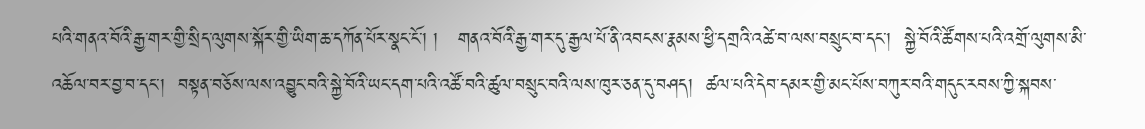པའི་གནའ་བོའི་རྒྱ་གར་གྱི་སྲིད་ལུགས་སྐོར་གྱི་ཡིག་ཆ་དཀོན་པོར་སྣང་ངོ་། །   གནའ་བོའི་རྒྱ་གར་དུ་རྒྱལ་པོ་ནི་འབངས་རྣམས་ཕྱི་དགྲའི་འཚེ་བ་ལས་བསྲུང་བ་དང་།  སྐྱེ་བོའི་ཚོགས་པའི་འགྲོ་ལུགས་མི་འཆོལ་བར་བྱ་བ་དང་།  བསྟན་བཅོས་ལས་འབྱུང་བའི་སྐྱེ་བོའི་ཡང་དག་པའི་འཚོ་བའི་ཚུལ་བསྲུང་བའི་ལས་ཁུར་ཅན་དུ་བཤད།  ཚལ་པའི་དེབ་དམར་གྱི་མང་པོས་བཀུར་བའི་གདུང་རབས་ཀྱི་སྐབས་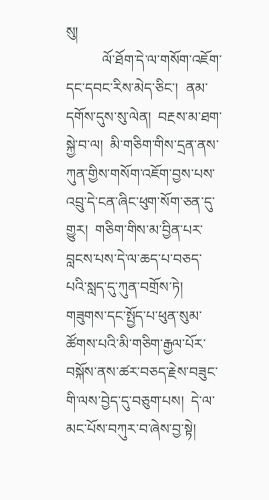སུ།
          ལོ་ཐོག་དེ་ལ་གསོག་འཇོག་དང་དབང་རིས་མེད་ཅིང་།  ནམ་དགོས་དུས་སུ་ལེན།  བརྔས་མ་ཐག་སྐྱེ་བ་ལ།  མི་གཅིག་གིས་དྲན་ནས་ཀུན་གྱིས་གསོག་འཇོག་བྱས་པས་འབྲུ་དེ་ངན་ཞིང་ཕུག་སོག་ཅན་དུ་གྱུར།  གཅིག་གིས་མ་བྱིན་པར་བླངས་པས་དེ་ལ་ཆད་པ་བཅད་པའི་སླད་དུ་ཀུན་བགྲོས་ཏེ།  གཟུགས་དང་སྤྱོད་པ་ཕུན་སུམ་ཚོགས་པའི་མི་གཅིག་རྒྱལ་པོར་བསྐོས་ནས་ཚར་བཅད་རྗེས་བཟུང་གི་ལས་བྱེད་དུ་བཅུག་པས།  དེ་ལ་མང་པོས་བཀུར་བ་ཞེས་བྱ་སྟེ།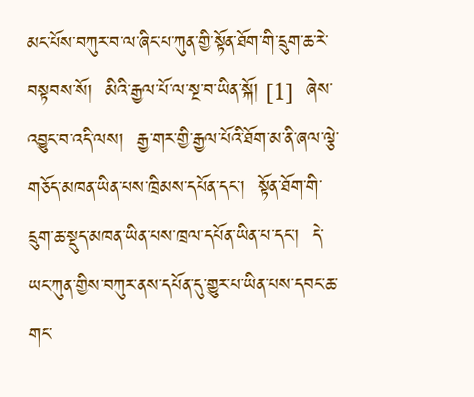མང་པོས་བཀུར་བ་ལ་ཞིང་པ་ཀུན་གྱི་སྟོན་ཐོག་གི་དྲུག་ཆ་རེ་བསྟབས་སོ།  མིའི་རྒྱལ་པོ་ལ་སྔ་བ་ཡིན་སྐོ། [1]  ཞེས་འབྱུང་བ་འདི་ལས།  རྒྱ་གར་གྱི་རྒྱལ་པོའི་ཐོག་མ་ནི་ཞལ་ལྕེ་གཅོད་མཁན་ཡིན་པས་ཁྲིམས་དཔོན་དང་།  སྟོན་ཐོག་གི་དྲུག་ཆ་སྡུད་མཁན་ཡིན་པས་ཁྲལ་དཔོན་ཡིན་པ་དང་།  དེ་ཡང་ཀུན་གྱིས་བཀུར་ནས་དཔོན་དུ་གྱུར་པ་ཡིན་པས་དབང་ཆ་གང་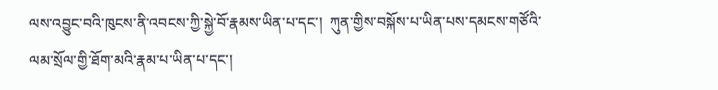ལས་འབྱུང་བའི་ཁུངས་ནི་འབངས་ཀྱི་སྐྱེ་བོ་རྣམས་ཡིན་པ་དང་།  ཀུན་གྱིས་བསྐོས་པ་ཡིན་པས་དམངས་གཙོའི་ལམ་སྲོལ་གྱི་ཐོག་མའི་རྣམ་པ་ཡིན་པ་དང་།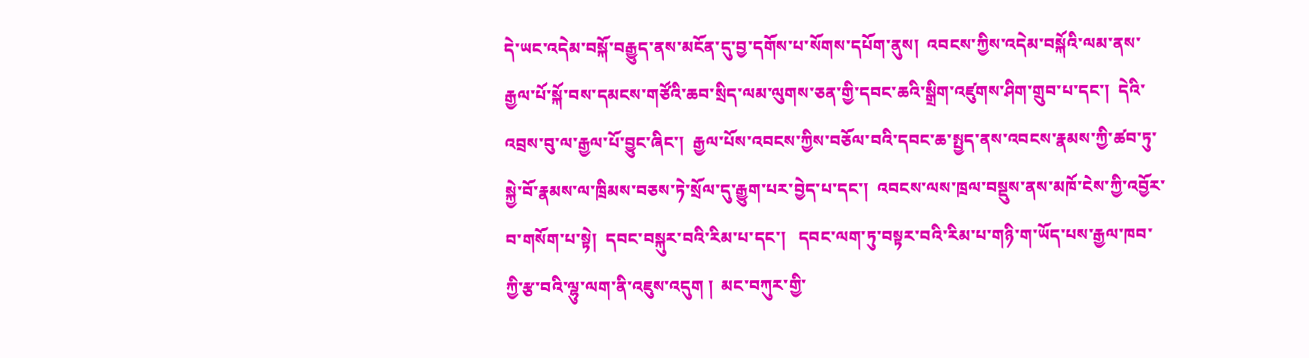དེ་ཡང་འདེམ་བསྐོ་བརྒྱུད་ནས་མངོན་དུ་བྱ་དགོས་པ་སོགས་དཔོག་ནུས།  འབངས་ཀྱིས་འདེམ་བསྐོའི་ལམ་ནས་རྒྱལ་པོ་སྐོ་བས་དམངས་གཙོའི་ཆབ་སྲིད་ལམ་ལུགས་ཅན་གྱི་དབང་ཆའི་སྒྲིག་འཛུགས་ཤིག་གྲུབ་པ་དང་།  དེའི་འབྲས་བུ་ལ་རྒྱལ་པོ་བྱུང་ཞིང་།  རྒྱལ་པོས་འབངས་ཀྱིས་བཅོལ་བའི་དབང་ཆ་སྤྱད་ནས་འབངས་རྣམས་ཀྱི་ཚབ་ཏུ་སྐྱེ་བོ་རྣམས་ལ་ཁྲིམས་བཅས་ཏེ་སྲོལ་དུ་རྒྱུག་པར་བྱེད་པ་དང་།  འབངས་ལས་ཁྲལ་བསྡུས་ནས་མཁོ་ངེས་ཀྱི་འབྱོར་བ་གསོག་པ་སྟེ།  དབང་བསྐུར་བའི་རིམ་པ་དང་།   དབང་ལག་ཏུ་བསྟར་བའི་རིམ་པ་གཉི་ག་ཡོད་པས་རྒྱལ་ཁབ་ཀྱི་རྩ་བའི་ལྷུ་ལག་ནི་འཇུས་འདུག །  མང་བཀུར་གྱི་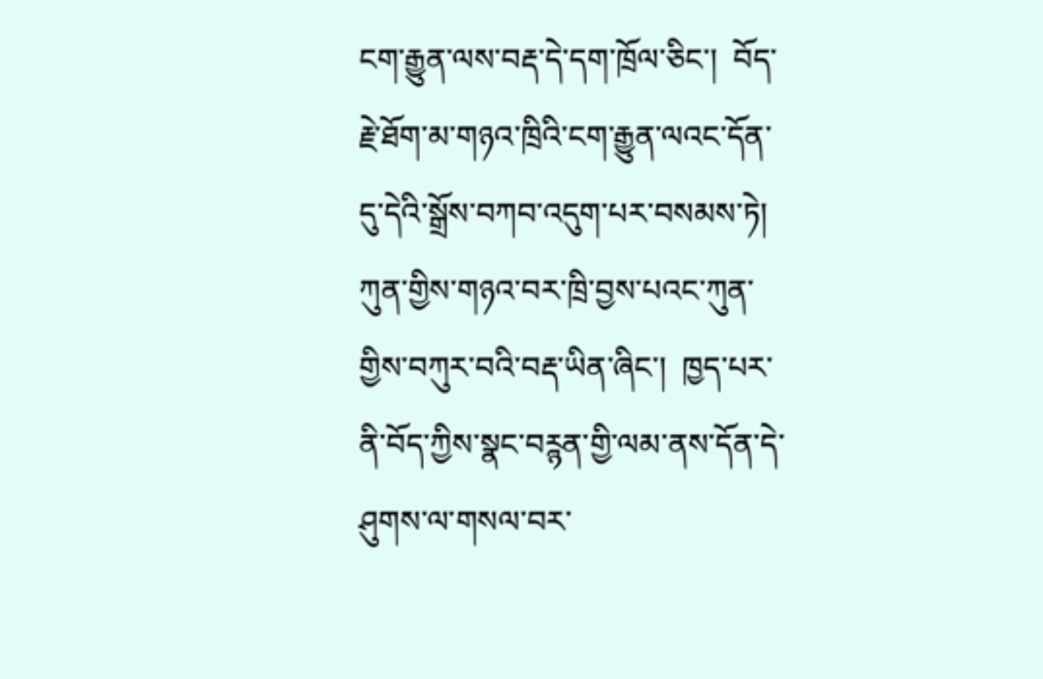ངག་རྒྱུན་ལས་བརྡ་དེ་དག་ཁྲོལ་ཅིང་།  བོད་རྗེ་ཐོག་མ་གཉའ་ཁྲིའི་ངག་རྒྱུན་ལའང་དོན་དུ་དེའི་སྒྲོས་བཀབ་འདུག་པར་བསམས་ཏེ།  ཀུན་གྱིས་གཉའ་བར་ཁྲི་བྱས་པའང་ཀུན་གྱིས་བཀུར་བའི་བརྡ་ཡིན་ཞིང་།  ཁྱད་པར་ནི་བོད་ཀྱིས་སྣང་བཪྙན་གྱི་ལམ་ནས་དོན་དེ་ཤུགས་ལ་གསལ་བར་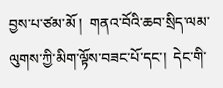བྱས་པ་ཙམ་མོ །  གནའ་བོའི་ཆབ་སྲིད་ལམ་ལུགས་ཀྱི་མིག་ལྟོས་བཟང་པོ་དང་།  དེང་གི་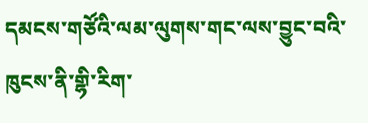དམངས་གཙོའི་ལམ་ལུགས་གང་ལས་བྱུང་བའི་ཁུངས་ནི་གྷི་རིག་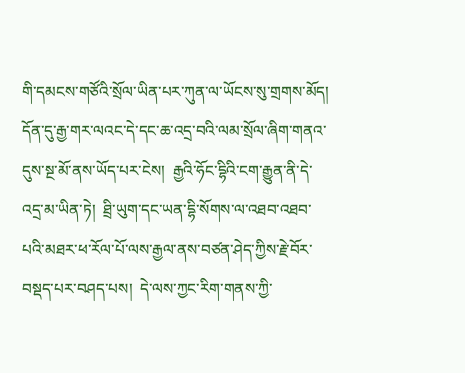གི་དམངས་གཙོའི་སྲོལ་ཡིན་པར་ཀུན་ལ་ཡོངས་སུ་གྲགས་མོད།  དོན་དུ་རྒྱ་གར་ལའང་དེ་དང་ཆ་འདྲ་བའི་ལམ་སྲོལ་ཞིག་གནའ་དུས་སྔ་མོ་ནས་ཡོད་པར་ངེས།  རྒྱའི་ཧོང་དྷིའི་ངག་རྒྱུན་ནི་དེ་འདྲ་མ་ཡིན་ཏེ།  ཐྲི་ཡུག་དང་ཡན་དྷི་སོགས་ལ་འཐབ་འཐབ་པའི་མཐར་ཕ་རོལ་པོ་ལས་རྒྱལ་ནས་བཙན་ཤེད་ཀྱིས་རྗེ་བོར་བསྡད་པར་བཤད་པས།  དེ་ལས་ཀྱང་རིག་གནས་ཀྱི་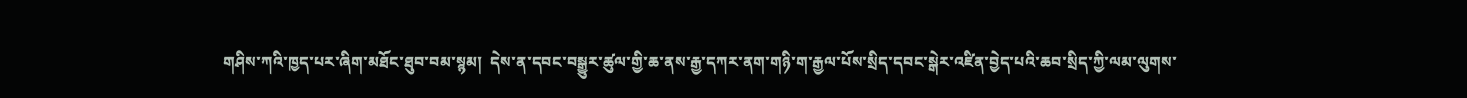གཤིས་ཀའི་ཁྱད་པར་ཞིག་མཐོང་ཐུབ་བམ་སྙམ།  དེས་ན་དབང་བསྒྱུར་ཚུལ་གྱི་ཆ་ནས་རྒྱ་དཀར་ནག་གཉི་ག་རྒྱལ་པོས་སྲིད་དབང་སྒེར་འཛིན་བྱེད་པའི་ཆབ་སྲིད་ཀྱི་ལམ་ལུགས་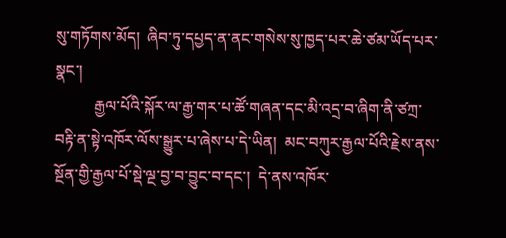སུ་གཏོགས་མོད།  ཞིབ་ཏུ་དཔྱད་ན་ནང་གསེས་སུ་ཁྱད་པར་ཆེ་ཙམ་ཡོད་པར་སྣང་།
          རྒྱལ་པོའི་སྐོར་ལ་རྒྱ་གར་པ་ཚོ་གཞན་དང་མི་འདྲ་བ་ཞིག་ནི་ཙཀྲ་བརྟི་ན་སྟེ་འཁོར་ལོས་སྒྱུར་པ་ཞེས་པ་དེ་ཡིན།  མང་བཀུར་རྒྱལ་པོའི་རྗེས་ནས་སྔོན་གྱི་རྒྱལ་པོ་སྡེ་ལྔ་བྱ་བ་བྱུང་བ་དང་།  དེ་ནས་འཁོར་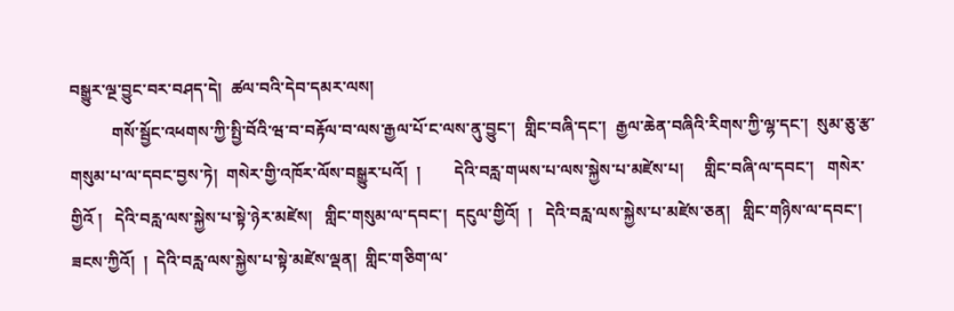བསྒྱུར་ལྔ་བྱུང་བར་བཤད་དེ།  ཚལ་བའི་དེབ་དམར་ལས།
          གསོ་སྦྱོང་འཕགས་ཀྱི་སྤྱི་བོའི་ཝ་བ་བརྟོལ་བ་ལས་རྒྱལ་པོ་ང་ལས་ནུ་བྱུང་།  གླིང་བཞི་དང་།  རྒྱལ་ཆེན་བཞིའི་རིགས་ཀྱི་ལྷ་དང་།  སུམ་ཅུ་རྩ་གསུམ་པ་ལ་དབང་བྱས་ཏེ།  གསེར་གྱི་འཁོར་ལོས་བསྒྱུར་པའོ།  །        དེའི་བརླ་གཡས་པ་ལས་སྐྱེས་པ་མཛེས་པ།     གླིང་བཞི་ལ་དབང་།   གསེར་གྱིའོ །   དེའི་བརླ་ལས་སྐྱེས་པ་སྟེ་ཉེར་མཛེས།   གླིང་གསུམ་ལ་དབང་།  དངུལ་གྱིའོ།  །   དེའི་བརླ་ལས་སྐྱེས་པ་མཛེས་ཅན།   གླིང་གཉིས་ལ་དབང་།  ཟངས་ཀྱིའོ།  །  དེའི་བརླ་ལས་སྐྱེས་པ་སྟེ་མཛེས་ལྡན།  གླིང་གཅིག་ལ་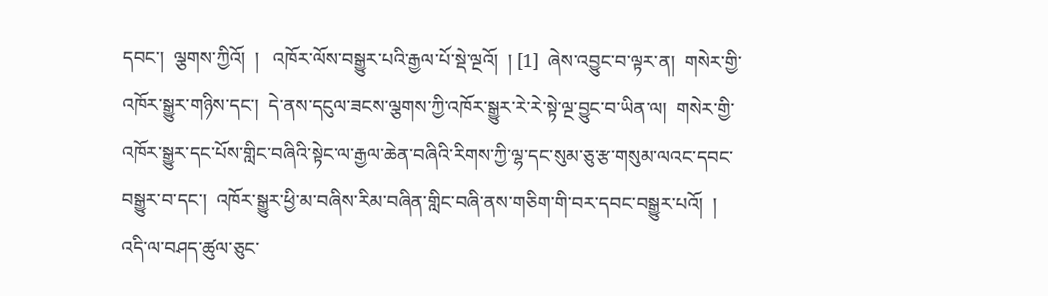དབང་།  ལྕགས་ཀྱིའོ།  །   འཁོར་ལོས་བསྒྱུར་པའི་རྒྱལ་པོ་སྡེ་ལྔའོ།  ། [1]  ཞེས་འབྱུང་བ་ལྟར་ན།  གསེར་གྱི་འཁོར་སྒྱུར་གཉིས་དང་།  དེ་ནས་དངུལ་ཟངས་ལྕགས་ཀྱི་འཁོར་སྒྱུར་རེ་རེ་སྟེ་ལྔ་བྱུང་བ་ཡིན་ལ།  གསེར་གྱི་འཁོར་སྒྱུར་དང་པོས་གླིང་བཞིའི་སྟེང་ལ་རྒྱལ་ཆེན་བཞིའི་རིགས་ཀྱི་ལྷ་དང་སུམ་ཅུ་རྩ་གསུམ་ལའང་དབང་བསྒྱུར་བ་དང་།  འཁོར་སྒྱུར་ཕྱི་མ་བཞིས་རིམ་བཞིན་གླིང་བཞི་ནས་གཅིག་གི་བར་དབང་བསྒྱུར་པའོ།  །              འདི་ལ་བཤད་ཚུལ་ཅུང་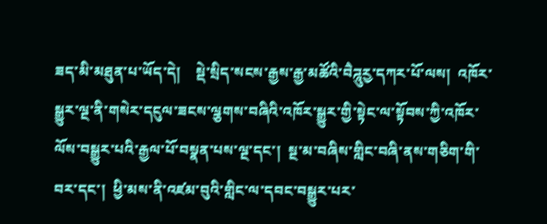ཟད་མི་མཐུན་པ་ཡོད་དེ།    སྡེ་སྲིད་སངས་རྒྱས་རྒྱ་མཚོའི་བཻཌཱུརྱ་དཀར་པོ་ལས།  འཁོར་སྒྱུར་ལྔ་ནི་གསེར་དངུལ་ཟངས་ལྕགས་བཞིའི་འཁོར་སྒྱུར་གྱི་སྟེང་ལ་སྟོབས་ཀྱི་འཁོར་ལོས་བསྒྱུར་པའི་རྒྱལ་པོ་བསྣན་པས་ལྔ་དང་།  སྔ་མ་བཞིས་གླིང་བཞི་ནས་གཅིག་གི་བར་དང་།  ཕྱི་མས་ནི་འཛམ་བུའི་གླིང་ལ་དབང་བསྒྱུར་པར་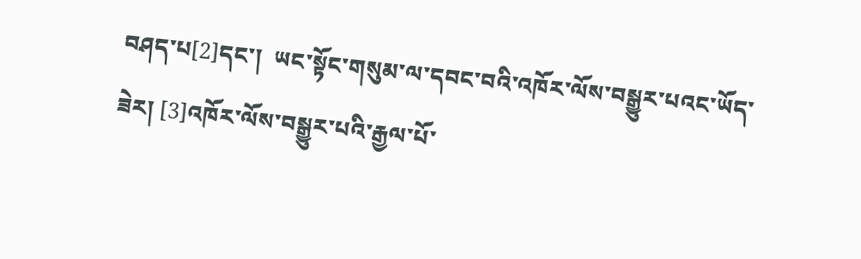བཤད་པ[2]དང་།  ཡང་སྟོང་གསུམ་ལ་དབང་བའི་འཁོར་ལོས་བསྒྱུར་པའང་ཡོད་ཟེར། [3]འཁོར་ལོས་བསྒྱུར་པའི་རྒྱལ་པོ་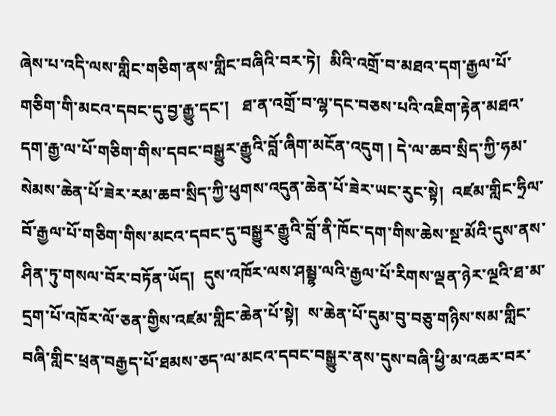ཞེས་པ་འདི་ལས་གླིང་གཅིག་ནས་གླིང་བཞིའི་བར་ཏེ།  མིའི་འགྲོ་བ་མཐའ་དག་རྒྱལ་པོ་གཅིག་གི་མངའ་དབང་དུ་བྱ་རྒྱུ་དང་།   ཐ་ན་འགྲོ་བ་ལྷ་དང་བཅས་པའི་འཇིག་རྟེན་མཐའ་དག་རྒྱ་ལ་པོ་གཅིག་གིས་དབང་བསྒྱུར་རྒྱུའི་བློ་ཞིག་མངོན་འདུག ། དེ་ལ་ཆབ་སྲིད་ཀྱི་ཧམ་སེམས་ཆེན་པོ་ཟེར་རམ་ཆབ་སྲིད་ཀྱི་ཕུགས་འདུན་ཆེན་པོ་ཟེར་ཡང་རུང་སྟེ།  འཛམ་གླིང་ཧྲིལ་བོ་རྒྱལ་པོ་གཅིག་གིས་མངའ་དབང་དུ་བསྒྱུར་རྒྱུའི་བློ་ནི་ཁོང་དག་གིས་ཆེས་སྔ་མོའི་དུས་ནས་ཤིན་ཏུ་གསལ་བོར་བཏོན་ཡོད།  དུས་འཁོར་ལས་ཤམྦྷ་ལའི་རྒྱལ་པོ་རིགས་ལྡན་ཉེར་ལྔའི་ཐ་མ་དྲག་པོ་འཁོར་ལོ་ཅན་གྱིས་འཛམ་གླིང་ཆེན་པོ་སྟེ།  ས་ཆེན་པོ་དུམ་བུ་བཅུ་གཉིས་སམ་གླིང་བཞི་གླིང་ཕྲན་བརྒྱད་པོ་ཐམས་ཅད་ལ་མངའ་དབང་བསྒྱུར་ནས་དུས་བཞི་ཕྱི་མ་འཆར་བར་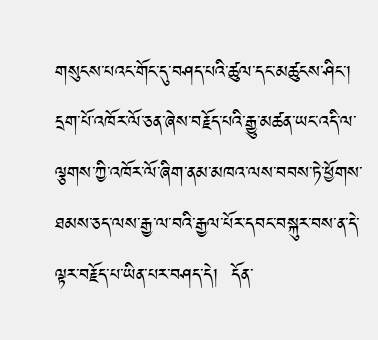གསུངས་པའང་གོང་དུ་བཤད་པའི་ཚུལ་དང་མཚུངས་ཤིང་།  དྲག་པོ་འཁོར་ལོ་ཅན་ཞེས་བརྗོད་པའི་རྒྱུ་མཚན་ཡང་འདི་ལ་ལྕགས་ཀྱི་འཁོར་ལོ་ཞིག་ནམ་མཁའ་ལས་བབས་ཏེ་ཕྱོགས་ཐམས་ཅད་ལས་རྒྱ་ལ་བའི་རྒྱལ་པོར་དབང་བསྐུར་བས་ན་དེ་ལྟར་བརྗོད་པ་ཡིན་པར་བཤད་དེ།  དོན་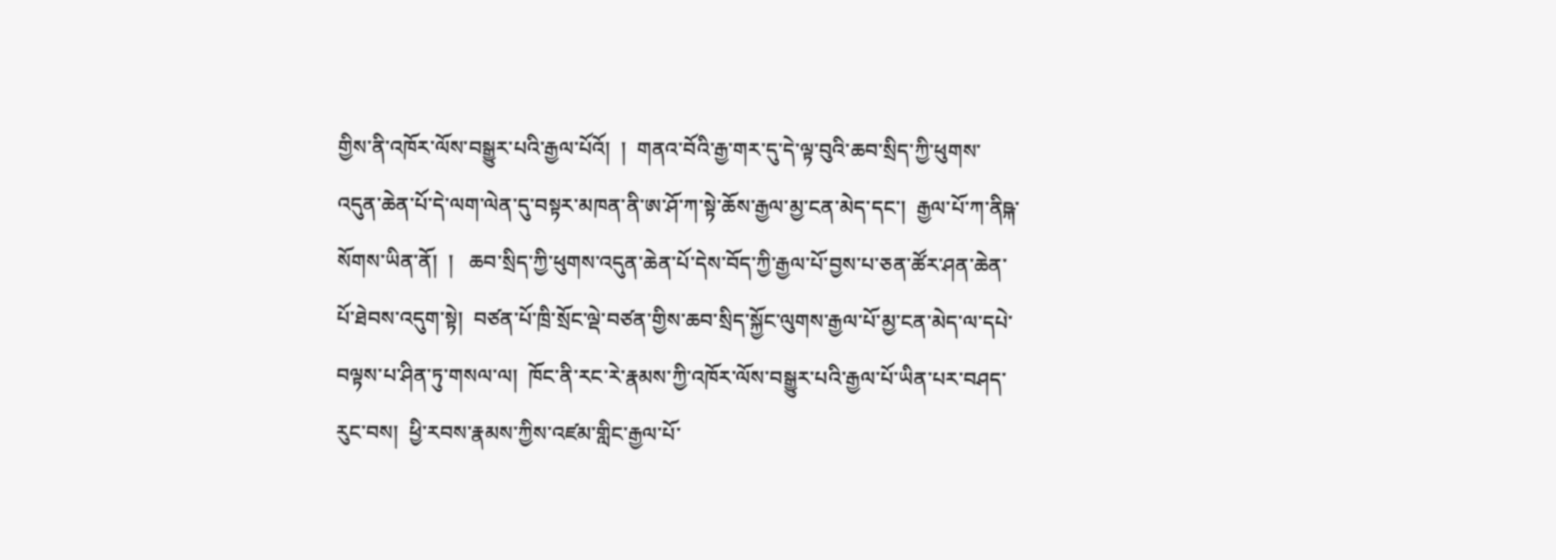གྱིས་ནི་འཁོར་ལོས་བསྒྱུར་པའི་རྒྱལ་པོའོ།  །  གནའ་བོའི་རྒྱ་གར་དུ་དེ་ལྟ་བུའི་ཆབ་སྲིད་ཀྱི་ཕུགས་འདུན་ཆེན་པོ་དེ་ལག་ལེན་དུ་བསྟར་མཁན་ནི་ཨ་ཤོ་ཀ་སྟེ་ཆོས་རྒྱལ་མྱ་ངན་མེད་དང་།  རྒྱལ་པོ་ཀ་ནིཥྐ་སོགས་ཡིན་ནོ།  །   ཆབ་སྲིད་ཀྱི་ཕུགས་འདུན་ཆེན་པོ་དེས་བོད་ཀྱི་རྒྱལ་པོ་བྱས་པ་ཅན་ཚོར་ཤན་ཆེན་པོ་ཐེབས་འདུག་སྟེ།  བཙན་པོ་ཁྲི་སྲོང་ལྡེ་བཙན་གྱིས་ཆབ་སྲིད་སྐྱོང་ལུགས་རྒྱལ་པོ་མྱ་ངན་མེད་ལ་དཔེ་བལྟས་པ་ཤིན་ཏུ་གསལ་ལ།  ཁོང་ནི་རང་རེ་རྣམས་ཀྱི་འཁོར་ལོས་བསྒྱུར་པའི་རྒྱལ་པོ་ཡིན་པར་བཤད་རུང་བས།  ཕྱི་རབས་རྣམས་ཀྱིས་འཛམ་གླིང་རྒྱལ་པོ་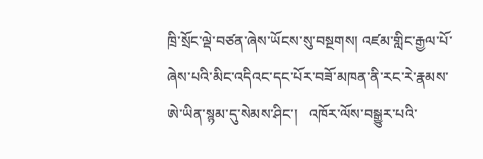ཁྲི་སྲོང་ལྡེ་བཙན་ཞེས་ཡོངས་སུ་བསྔགས། འཛམ་གླིང་རྒྱལ་པོ་ཞེས་པའི་མིང་འདིའང་དང་པོར་བཟོ་མཁན་ནི་རང་རེ་རྣམས་ཨེ་ཡིན་སྙམ་དུ་སེམས་ཤིང་།   འཁོར་ལོས་བསྒྱུར་པའི་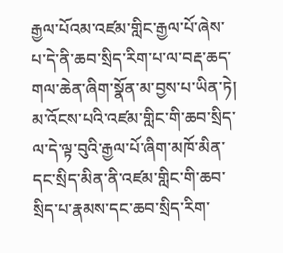རྒྱལ་པོའམ་འཛམ་གླིང་རྒྱལ་པོ་ཞེས་པ་དེ་ནི་ཆབ་སྲིད་རིག་པ་ལ་བརྡ་ཆད་གལ་ཆེན་ཞིག་སྣོན་མ་བྱས་པ་ཡིན་ཏེ།  མ་འོངས་པའི་འཛམ་གླིང་གི་ཆབ་སྲིད་ལ་དེ་ལྟ་བུའི་རྒྱལ་པོ་ཞིག་མཁོ་མིན་དང་སྲིད་མིན་ནི་འཛམ་གླིང་གི་ཆབ་སྲིད་པ་རྣམས་དང་ཆབ་སྲིད་རིག་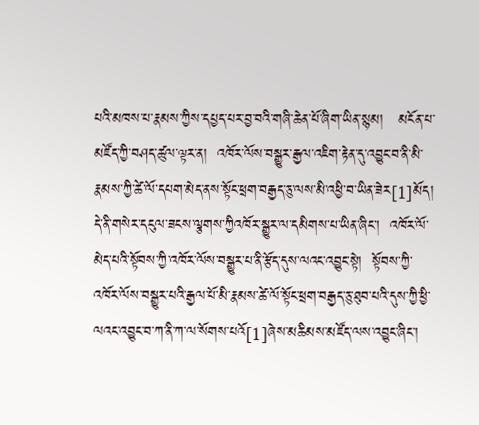པའི་མཁས་པ་རྣམས་ཀྱིས་དཔྱད་པར་བྱ་བའི་གཞི་ཆེན་པོ་ཞིག་ཡིན་སྙམ།   མངོན་པ་མཛོད་ཀྱི་བཤད་ཚུལ་ལྟར་ན།  འཁོར་ལོས་བསྒྱུར་རྒྱལ་འཇིག་རྟེན་དུ་འབྱུང་བ་ནི་མི་རྣམས་ཀྱི་ཚེ་ལོ་དཔག་མེད་ནས་སྟོང་ཕྲག་བརྒྱད་ཅུ་ལས་མི་འཕྱི་བ་ཡིན་ཟེར[1]མོད།  དེ་ནི་གསེར་དངུལ་ཟངས་ལྕགས་ཀྱིའཁོར་སྒྱུར་ལ་དམིགས་པ་ཡིན་ཞིང་།  འཁོར་ལོ་མེད་པའི་སྟོབས་ཀྱི་འཁོར་ལོས་བསྒྱུར་པ་ནི་རྩོད་དུས་ལའང་འབྱུང་སྟེ།  སྟོབས་ཀྱི་འཁོར་ལོས་བསྒྱུར་པའི་རྒྱལ་པོ་མི་རྣམས་ཚེ་ལོ་སྟོང་ཕྲག་བརྒྱད་ཅུ་ཐུབ་པའི་དུས་ཀྱི་ཕྱི་ལའང་འབྱུང་བ་ཀ་ནི་ཀ་ལ་སོགས་པའོ[1]ཞེས་མཆིམས་མཛོད་ལས་འབྱུང་ཞིང་།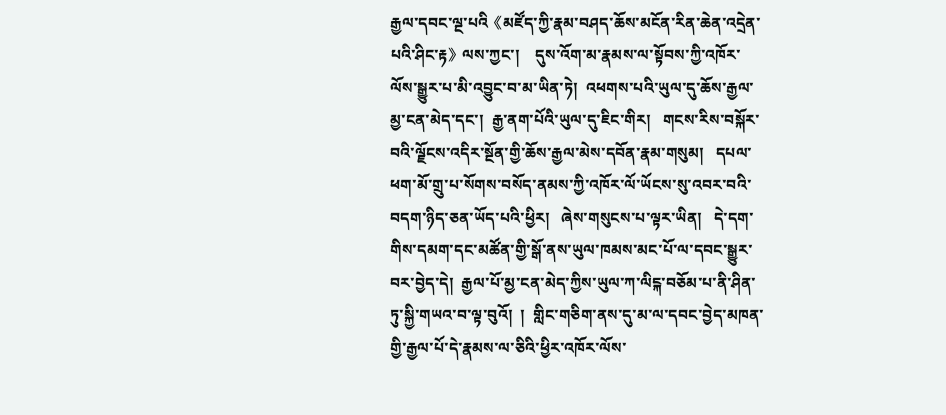རྒྱལ་དབང་ལྔ་པའི《མཛོད་ཀྱི་རྣམ་བཤད་ཆོས་མངོན་རིན་ཆེན་འདྲེན་པའི་ཤིང་རྟ》ལས་ཀྱང་།    དུས་འོག་མ་རྣམས་ལ་སྟོབས་ཀྱི་འཁོར་ལོས་སྒྱུར་པ་མི་འབྱུང་བ་མ་ཡིན་ཏེ།  འཕགས་པའི་ཡུལ་དུ་ཆོས་རྒྱལ་མྱ་ངན་མེད་དང་།  རྒྱ་ནག་པོའི་ཡུལ་དུ་ཇིང་གིར།   གངས་རིས་བསྐོར་བའི་ལྗོངས་འདིར་སྔོན་གྱི་ཆོས་རྒྱལ་མེས་དབོན་རྣམ་གསུམ།   དཔལ་ཕག་མོ་གྲུ་པ་སོགས་བསོད་ནམས་ཀྱི་འཁོར་ལོ་ཡོངས་སུ་འབར་བའི་བདག་ཉིད་ཅན་ཡོད་པའི་ཕྱིར།   ཞེས་གསུངས་པ་ལྟར་ཡིན།   དེ་དག་གིས་དམག་དང་མཚོན་གྱི་སྒོ་ནས་ཡུལ་ཁམས་མང་པོ་ལ་དབང་སྒྱུར་བར་བྱེད་དེ།  རྒྱལ་པོ་མྱ་ངན་མེད་ཀྱིས་ཡུལ་ཀ་ལིངྐ་བཅོམ་པ་ནི་ཤིན་ཏུ་སྐྱི་གཡའ་བ་ལྟ་བུའོ།  །  གླིང་གཅིག་ནས་དུ་མ་ལ་དབང་བྱེད་མཁན་གྱི་རྒྱལ་པོ་དེ་རྣམས་ལ་ཅིའི་ཕྱིར་འཁོར་ལོས་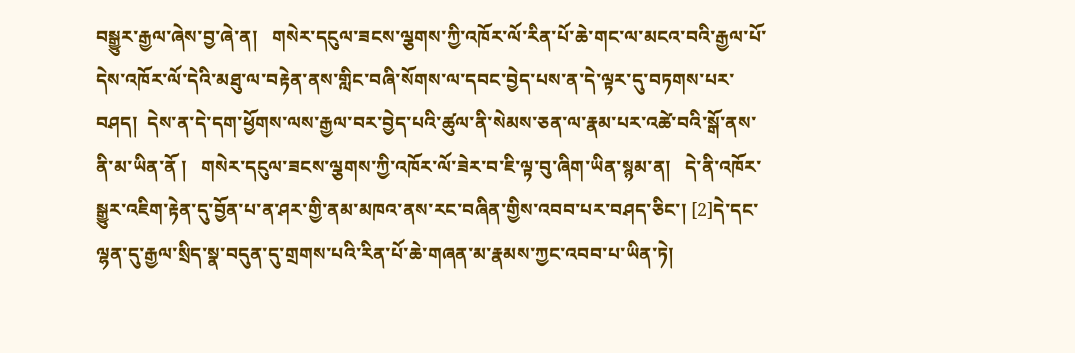བསྒྱུར་རྒྱལ་ཞེས་བྱ་ཞེ་ན།   གསེར་དངུལ་ཟངས་ལྕགས་ཀྱི་འཁོར་ལོ་རིན་པོ་ཆེ་གང་ལ་མངའ་བའི་རྒྱལ་པོ་དེས་འཁོར་ལོ་དེའི་མཐུ་ལ་བརྟེན་ནས་གླིང་བཞི་སོགས་ལ་དབང་བྱེད་པས་ན་དེ་ལྟར་དུ་བཏགས་པར་བཤད།  དེས་ན་དེ་དག་ཕྱོགས་ལས་རྒྱལ་བར་བྱེད་པའི་ཚུལ་ནི་སེམས་ཅན་ལ་རྣམ་པར་འཚེ་བའི་སྒོ་ནས་ནི་མ་ཡིན་ནོ །   གསེར་དངུལ་ཟངས་ལྕགས་ཀྱི་འཁོར་ལོ་ཟེར་བ་ཇི་ལྟ་བུ་ཞིག་ཡིན་སྙམ་ན།   དེ་ནི་འཁོར་སྒྱུར་འཇིག་རྟེན་དུ་བྱོན་པ་ན་ཤར་གྱི་ནམ་མཁའ་ནས་རང་བཞིན་གྱིས་འབབ་པར་བཤད་ཅིང་། [2]དེ་དང་ལྷན་དུ་རྒྱལ་སྲིད་སྣ་བདུན་དུ་གྲགས་པའི་རིན་པོ་ཆེ་གཞན་མ་རྣམས་ཀྱང་འབབ་པ་ཡིན་ཏེ།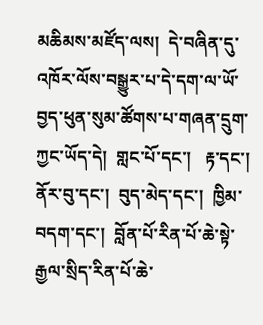མཆིམས་མཛོད་ལས།  དེ་བཞིན་དུ་འཁོར་ལོས་བསྒྱུར་པ་དེ་དག་ལ་ཡོ་བྱད་ཕུན་སུམ་ཚོགས་པ་གཞན་དྲུག་ཀྱང་ཡོད་དེ།  གླང་པོ་དང་།   རྟ་དང་།   ནོར་བུ་དང་།  བུད་མེད་དང་།  ཁྱིམ་བདག་དང་།  བློན་པོ་རིན་པོ་ཆེ་སྟེ་རྒྱལ་སྲིད་རིན་པོ་ཆེ་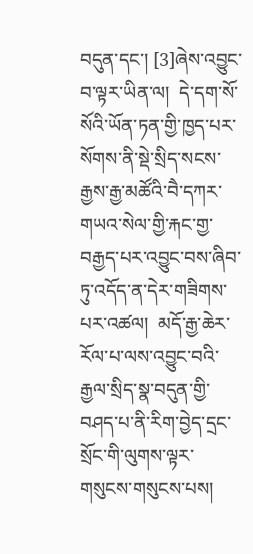བདུན་དང་། [3]ཞེས་འབྱུང་བ་ལྟར་ཡིན་ལ།  དེ་དག་སོ་སོའི་ཡོན་ཏན་གྱི་ཁྱད་པར་སོགས་ནི་སྡེ་སྲིད་སངས་རྒྱས་རྒྱ་མཚོའི་བཻ་དཀར་གཡའ་སེལ་གྱི་རྐང་གྱ་བརྒྱད་པར་འབྱུང་བས་ཞིབ་ཏུ་འདོད་ན་དེར་གཟིགས་པར་འཚལ།  མདོ་རྒྱ་ཆེར་རོལ་པ་ལས་འབྱུང་བའི་རྒྱལ་སྲིད་སྣ་བདུན་གྱི་བཤད་པ་ནི་རིག་བྱེད་དྲང་སྲོང་གི་ལུགས་ལྟར་གསུངས་གསུངས་པས།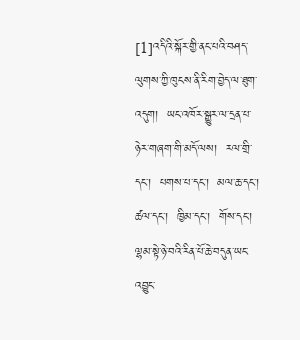[1]འདིའི་སྐོར་གྱི་ནང་པའི་བཤད་ལུགས་ཀྱི་ཁུངས་ནི་རིག་བྱེད་ལ་ཐུག་འདུག།  ཡང་འཁོར་སྒྱུར་ལ་དྲན་པ་ཉེར་གཞག་གི་མདོ་ལས།  རལ་གྲི་དང་།  པགས་པ་དང་།  མལ་ཆ་དང་།  ཚལ་དང་།  ཁྱིམ་དང་།  གོས་དང་།  ལྷམ་སྟེ་ཉེ་བའི་རིན་པོ་ཆེ་བདུན་ཡང་འབྱུང་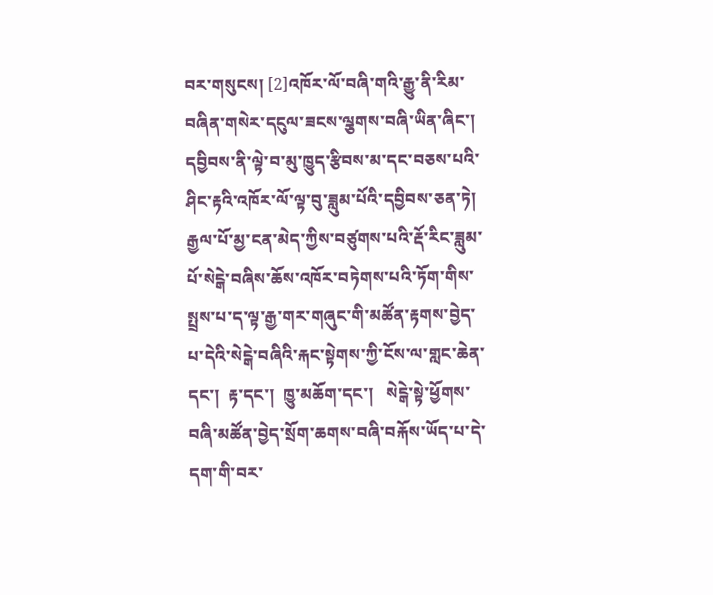བར་གསུངས། [2]འཁོར་ལོ་བཞི་གའི་རྒྱུ་ནི་རིམ་བཞིན་གསེར་དངུལ་ཟངས་ལྕགས་བཞི་ཡིན་ཞིང་།  དབྱིབས་ནི་ལྟེ་བ་མུ་ཁྱུད་རྩིབས་མ་དང་བཅས་པའི་ཤིང་རྟའི་འཁོར་ལོ་ལྟ་བུ་ཟླུམ་པོའི་དབྱིབས་ཅན་ཏེ།  རྒྱལ་པོ་མྱ་ངན་མེད་ཀྱིས་བཙུགས་པའི་རྡོ་རིང་ཟླུམ་པོ་སེངྒེ་བཞིས་ཆོས་འཁོར་བཏེགས་པའི་ཏོག་གིས་སྤྲས་པ་ད་ལྟ་རྒྱ་གར་གཞུང་གི་མཚོན་རྟགས་བྱེད་པ་དེའི་སེངྒེ་བཞིའི་རྐང་སྟེགས་ཀྱི་ངོས་ལ་གླང་ཆེན་དང་།  རྟ་དང་།  ཁྱུ་མཆོག་དང་།   སེངྒེ་སྟེ་ཕྱོགས་བཞི་མཚོན་བྱེད་སྲོག་ཆགས་བཞི་བརྐོས་ཡོད་པ་དེ་དག་གི་བར་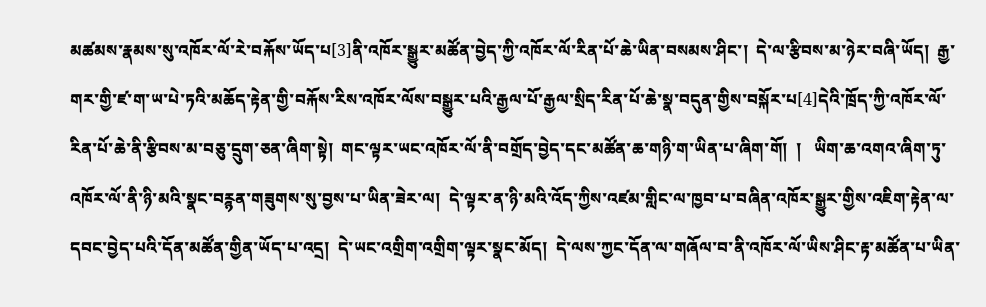མཚམས་རྣམས་སུ་འཁོར་ལོ་རེ་བརྐོས་ཡོད་པ[3]ནི་འཁོར་སྒྱུར་མཚོན་བྱེད་ཀྱི་འཁོར་ལོ་རིན་པོ་ཆེ་ཡིན་བསམས་ཤིང་།  དེ་ལ་རྩིབས་མ་ཉེར་བཞི་ཡོད།  རྒྱ་གར་གྱི་ཛ་ག་ཡ་པེ་ཏའི་མཆོད་རྟེན་གྱི་བརྐོས་རིས་འཁོར་ལོས་བསྒྱུར་པའི་རྒྱལ་པོ་རྒྱལ་སྲིད་རིན་པོ་ཆེ་སྣ་བདུན་གྱིས་བསྐོར་པ[4]དེའི་ཁྲོད་ཀྱི་འཁོར་ལོ་རིན་པོ་ཆེ་ནི་རྩིབས་མ་བཅུ་དྲུག་ཅན་ཞིག་སྟེ།  གང་ལྟར་ཡང་འཁོར་ལོ་ནི་བགྲོད་བྱེད་དང་མཚོན་ཆ་གཉི་ག་ཡིན་པ་ཞིག་གོ།  །   ཡིག་ཆ་འགའ་ཞིག་ཏུ་འཁོར་ལོ་ནི་ཉི་མའི་སྣང་བཪྙན་གཟུགས་སུ་བྱས་པ་ཡིན་ཟེར་ལ།  དེ་ལྟར་ན་ཉི་མའི་འོད་ཀྱིས་འཛམ་གླིང་ལ་ཁྱབ་པ་བཞིན་འཁོར་སྒྱུར་གྱིས་འཇིག་རྟེན་ལ་དབང་བྱེད་པའི་དོན་མཚོན་གྱིན་ཡོད་པ་འདྲ།  དེ་ཡང་འགྲིག་འགྲིག་ལྟར་སྣང་མོད།  དེ་ལས་ཀྱང་དོན་ལ་གཞོལ་བ་ནི་འཁོར་ལོ་ཡིས་ཤིང་རྟ་མཚོན་པ་ཡིན་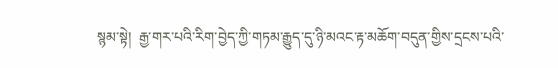སྙམ་སྟེ།  རྒྱ་གར་པའི་རིག་བྱེད་ཀྱི་གཏམ་རྒྱུད་དུ་ཉི་མའང་རྟ་མཆོག་བདུན་གྱིས་དྲངས་པའི་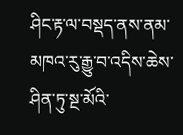ཤིང་རྟ་ལ་བསྡད་ནས་ནམ་མཁའ་རུ་རྒྱུ་བ་འདིས་ཆེས་ཤིན་ཏུ་སྔ་མོའི་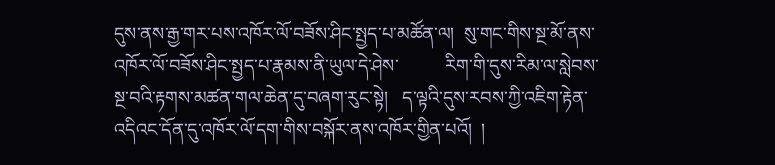དུས་ནས་རྒྱ་གར་པས་འཁོར་ལོ་བཟོས་ཤིང་སྤྱད་པ་མཚོན་ལ།  སུ་གང་གིས་སྔ་མོ་ནས་འཁོར་ལོ་བཟོས་ཤིང་སྤྱད་པ་རྣམས་ནི་ཡུལ་དེ་ཤེས་          རིག་གི་དུས་རིམ་ལ་སླེབས་སྔ་བའི་རྟགས་མཚན་གལ་ཆེན་དུ་བཞག་རུང་སྟེ།   ད་ལྟའི་དུས་རབས་ཀྱི་འཇིག་རྟེན་འདིའང་དོན་དུ་འཁོར་ལོ་དག་གིས་བསྐོར་ནས་འཁོར་གྱིན་པའོ།  །